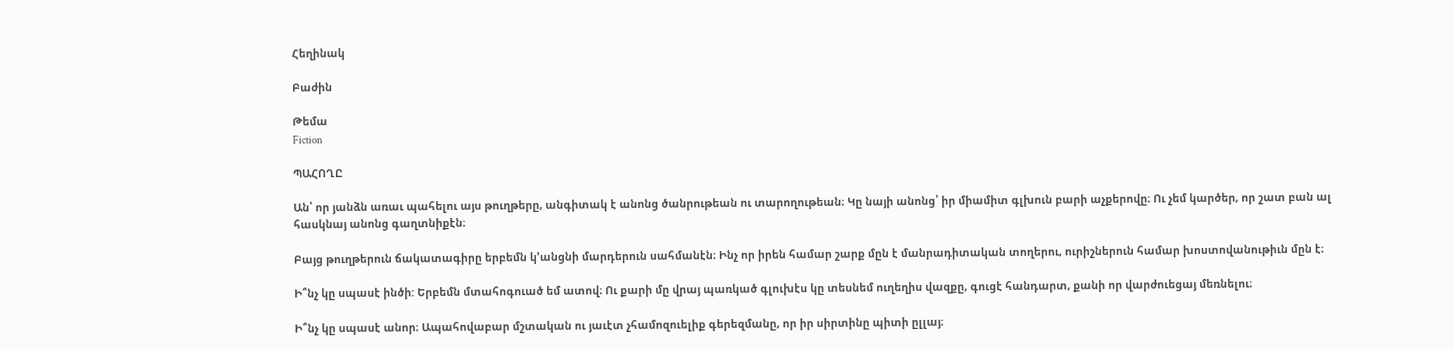Հեղինակ

Բաժին

Թեմա
Fiction

ՊԱՀՈՂԸ

Ան՝ որ յանձն առաւ պահելու այս թուղթերը, անգիտակ է անոնց ծանրութեան ու տարողութեան։ Կը նայի անոնց՝ իր միամիտ գլխուն բարի աչքերովը։ Ու չեմ կարծեր, որ շատ բան ալ հասկնայ անոնց գաղտնիքէն։

Բայց թուղթերուն ճակատագիրը երբեմն կ՚անցնի մարդերուն սահմանէն։ Ինչ որ իրեն համար շարք մըն է մանրադիտական տողերու, ուրիշներուն համար խոստովանութիւն մըն է։

Ի՞նչ կը սպասէ ինծի: Երբեմն մտահոգուած եմ ատով։ Ու քարի մը վրայ պառկած գլուխէս կը տեսնեմ ուղեղիս վազքը, գուցէ հանդարտ, քանի որ վարժուեցայ մեռնելու։

Ի՞նչ կը սպասէ անոր։ Ապահովաբար մշտական ու յաւէտ չհամոզուելիք գերեզմանը, որ իր սիրտինը պիտի ըլլայ։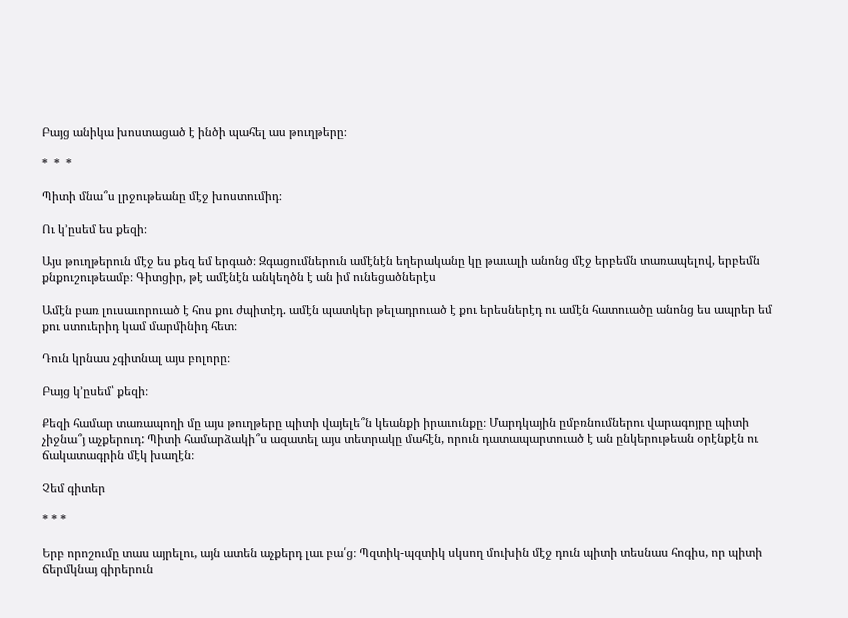Բայց անիկա խոստացած է ինծի պահել աս թուղթերը։

*  *  *

Պիտի մնա՞ս լրջութեանը մէջ խոստումիդ։

Ու կ՚ըսեմ ես քեզի։

Այս թուղթերուն մէջ ես քեզ եմ երգած։ Զգացումներուն ամէնէն եղերականը կը թաւալի անոնց մէջ երբեմն տառապելով, երբեմն քնքուշութեամբ։ Գիտցիր, թէ ամէնէն անկեղծն է ան իմ ունեցածներէս

Ամէն բառ լուսաւորուած է հոս քու ժպիտէդ. ամէն պատկեր թելադրուած է քու երեսներէդ ու ամէն հատուածը անոնց ես ապրեր եմ քու ստուերիդ կամ մարմինիդ հետ։

Դուն կրնաս չգիտնալ այս բոլորը։

Բայց կ՚ըսեմ՝ քեզի։

Քեզի համար տառապողի մը այս թուղթերը պիտի վայելե՞ն կեանքի իրաւունքը։ Մարդկային ըմբռնումներու վարագոյրը պիտի չիջնա՞յ աչքերուդ: Պիտի համարձակի՞ս ազատել այս տետրակը մահէն, որուն դատապարտուած է ան ընկերութեան օրէնքէն ու ճակատագրին մէկ խաղէն։

Չեմ գիտեր

* * *

Երբ որոշումը տաս այրելու, այն ատեն աչքերդ լաւ բա՛ց։ Պզտիկ-պզտիկ սկսող մուխին մէջ դուն պիտի տեսնաս հոգիս, որ պիտի ճերմկնայ գիրերուն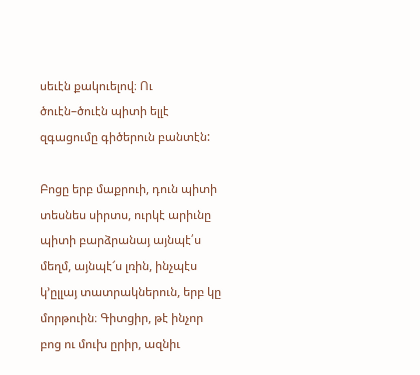սեւէն քակուելով։ Ու ծուէն–ծուէն պիտի ելլէ զգացումը գիծերուն բանտէն:

Բոցը երբ մաքրուի, դուն պիտի տեսնես սիրտս, ուրկէ արիւնը պիտի բարձրանայ այնպէ՛ս մեղմ, այնպէ՜ս լռին, ինչպէս կ՚ըլլայ տատրակներուն, երբ կը մորթուին։ Գիտցիր, թէ ինչոր բոց ու մուխ ըրիր, ազնիւ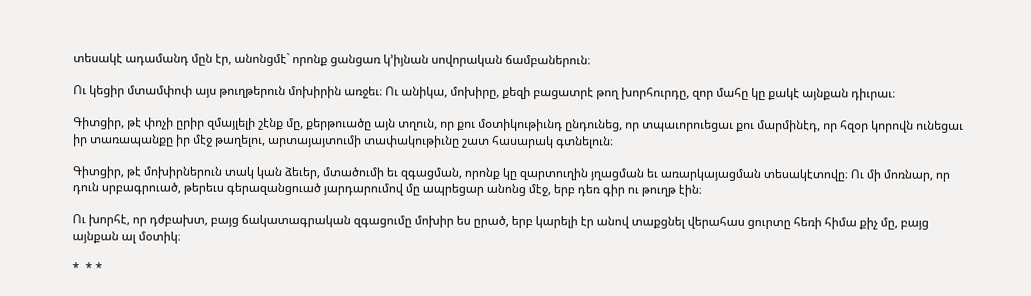տեսակէ ադամանդ մըն էր, անոնցմէ` որոնք ցանցառ կ՚իյնան սովորական ճամբաներուն։

Ու կեցիր մտամփոփ այս թուղթերուն մոխիրին առջեւ։ Ու անիկա, մոխիրը, քեզի բացատրէ թող խորհուրդը, զոր մահը կը քակէ այնքան դիւրաւ։

Գիտցիր, թէ փոչի ըրիր զմայլելի շէնք մը, քերթուածը այն տղուն, որ քու մօտիկութիւնդ ընդունեց, որ տպաւորուեցաւ քու մարմինէդ, որ հզօր կորովն ունեցաւ իր տառապանքը իր մէջ թաղելու, արտայայտումի տափակութիւնը շատ հասարակ գտնելուն։

Գիտցիր, թէ մոխիրներուն տակ կան ձեւեր, մտածումի եւ զգացման, որոնք կը զարտուղին յղացման եւ առարկայացման տեսակէտովը։ Ու մի մոռնար, որ դուն սրբագրուած, թերեւս գերազանցուած յարդարումով մը ապրեցար անոնց մէջ, երբ դեռ գիր ու թուղթ էին։

Ու խորհէ, որ դժբախտ, բայց ճակատագրական զգացումը մոխիր ես ըրած, երբ կարելի էր անով տաքցնել վերահաս ցուրտը հեռի հիմա քիչ մը, բայց այնքան ալ մօտիկ։

*  * *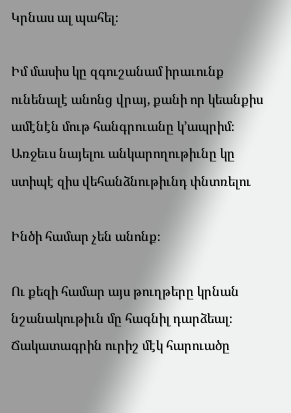Կրնաս ալ պահել։

Իմ մասիս կը զգուշանամ իրաւունք ունենալէ անոնց վրայ, քանի որ կեանքիս ամէնէն մութ հանգրուանը կ՚ապրիմ։ Առջեւս նայելու անկարողութիւնը կը ստիպէ զիս վեհանձնութիւնդ փնտռելու

Ինծի համար չեն անոնք։

Ու քեզի համար այս թուղթերը կրնան նշանակութիւն մը հագնիլ դարձեալ։ Ճակատագրին ուրիշ մէկ հարուածը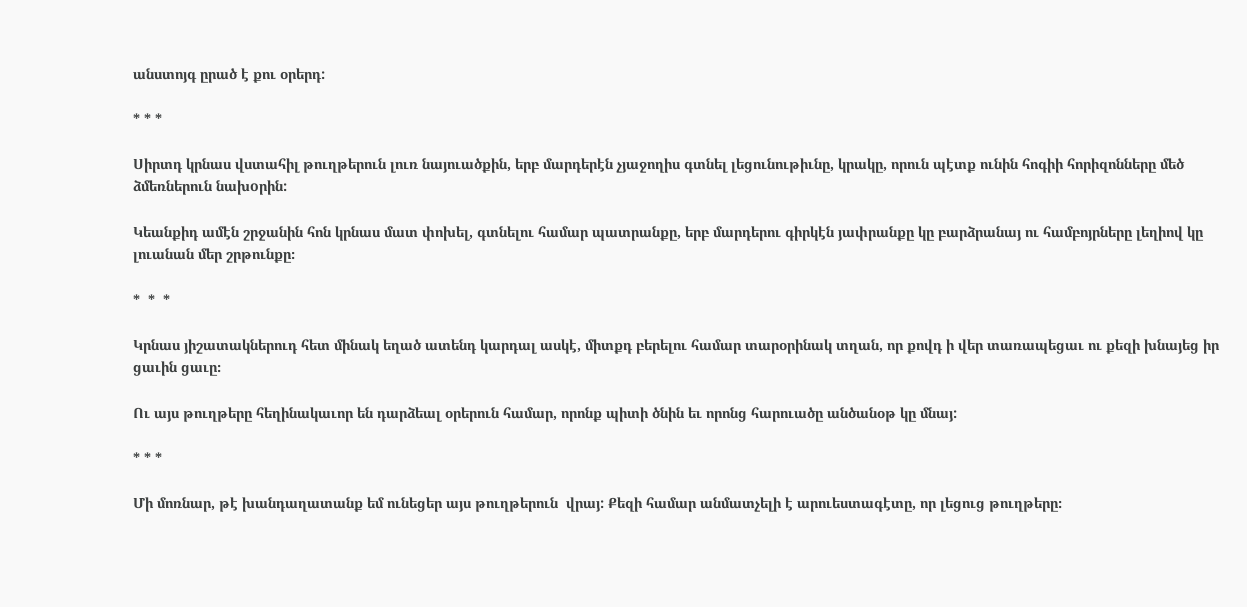անստոյգ ըրած է քու օրերդ:

* * *

Սիրտդ կրնաս վստահիլ թուղթերուն լուռ նայուածքին, երբ մարդերէն չյաջողիս գտնել լեցունութիւնը, կրակը, որուն պէտք ունին հոգիի հորիզոնները մեծ ձմեռներուն նախoրին:

Կեանքիդ ամէն շրջանին հոն կրնաս մատ փոխել, գտնելու համար պատրանքը, երբ մարդերու գիրկէն յափրանքը կը բարձրանայ ու համբոյրները լեղիով կը լուանան մեր շրթունքը։

*  *  *

Կրնաս յիշատակներուդ հետ մինակ եղած ատենդ կարդալ ասկէ, միտքդ բերելու համար տարօրինակ տղան, որ քովդ ի վեր տառապեցաւ ու քեզի խնայեց իր ցաւին ցաւը։

Ու այս թուղթերը հեղինակաւոր են դարձեալ օրերուն համար, որոնք պիտի ծնին եւ որոնց հարուածը անծանօթ կը մնայ:

* * *

Մի մոռնար, թէ խանդաղատանք եմ ունեցեր այս թուղթերուն  վրայ: Քեզի համար անմատչելի է արուեստագէտը, որ լեցուց թուղթերը։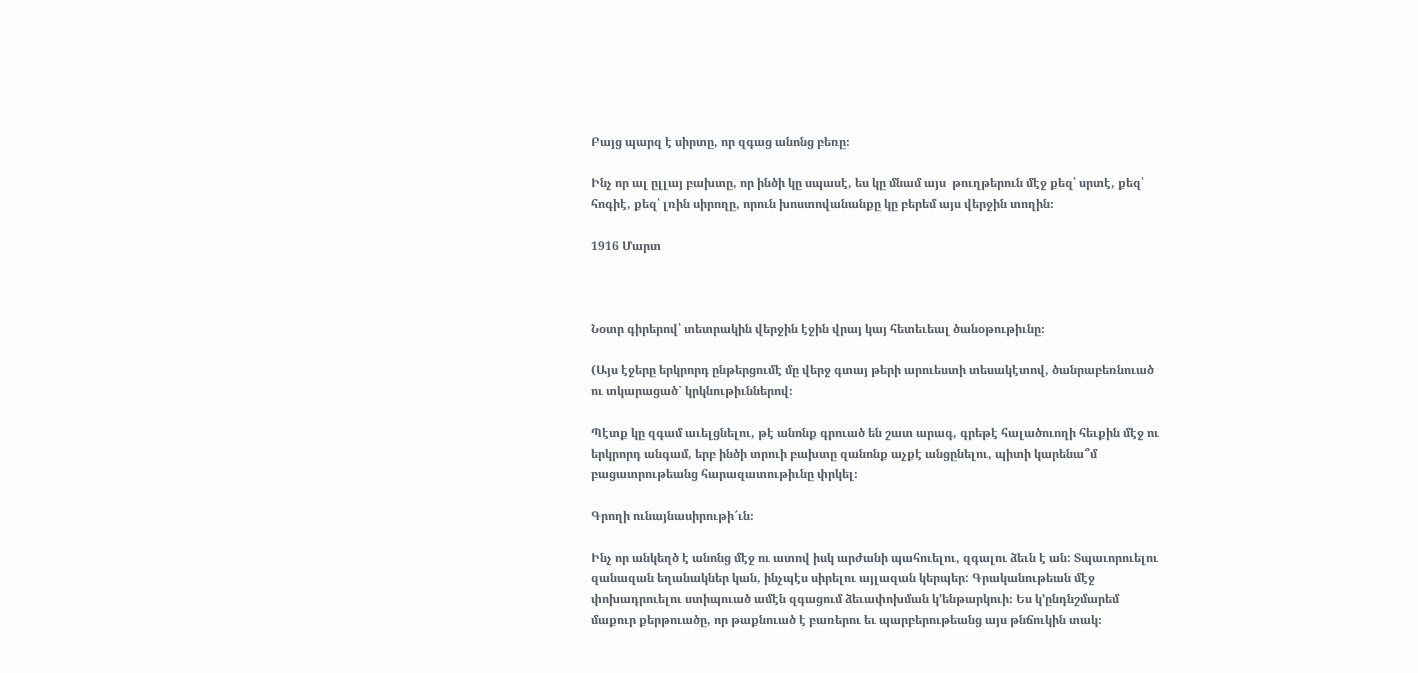Բայց պարզ է սիրտը, որ զգաց անոնց բեռը։

Ինչ որ ալ ըլլայ բախտը, որ ինծի կը սպասէ, ես կը մնամ այս  թուղթերուն մէջ քեզ՝ սրտէ, քեզ՝ հոգիէ, քեզ՝ լռին սիրողը, որուն խոստովանանքը կը բերեմ այս վերջին տողին։

1916 Մարտ



Նօտր գիրերով՝ տետրակին վերջին էջին վրայ կայ հետեւեալ ծանօթութիւնը։

(Այս էջերը երկրորդ ընթերցումէ մը վերջ գտայ թերի արուեստի տեսակէտով, ծանրաբեռնուած ու տկարացած` կրկնութիւններով։

Պէտք կը զգամ աւելցնելու, թէ անոնք գրուած են շատ արագ, գրեթէ հալածուողի հեւքին մէջ ու երկրորդ անգամ, երբ ինծի տրուի բախտը զանոնք աչքէ անցընելու, պիտի կարենա՞մ բացատրութեանց հարազատութիւնը փրկել։

Գրողի ունայնասիրութի՜ւն։

Ինչ որ անկեղծ է անոնց մէջ ու ատով իսկ արժանի պահուելու, զգալու ձեւն է ան: Տպաւորուելու զանազան եղանակներ կան, ինչպէս սիրելու այլազան կերպեր: Գրականութեան մէջ փոխադրուելու ստիպուած ամէն զգացում ձեւափոխման կ՚ենթարկուի։ Ես կ՚ընդնշմարեմ մաքուր քերթուածը, որ թաքնուած է բառերու եւ պարբերութեանց այս թնճուկին տակ։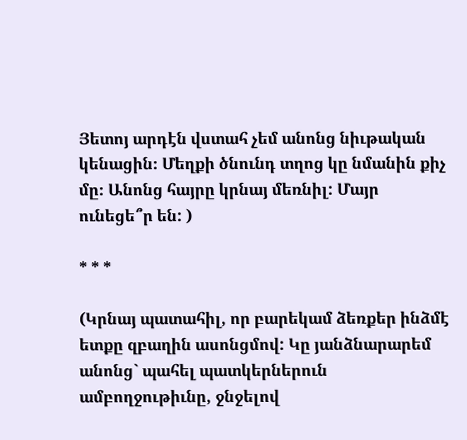Յետոյ արդէն վստահ չեմ անոնց նիւթական կենացին։ Մեղքի ծնունդ տղոց կը նմանին քիչ մը։ Անոնց հայրը կրնայ մեռնիլ: Մայր ունեցե՞ր են: )

* * *

(Կրնայ պատահիլ, որ բարեկամ ձեռքեր ինձմէ ետքը զբաղին ասոնցմով: Կը յանձնարարեմ անոնց` պահել պատկերներուն ամբողջութիւնը, ջնջելով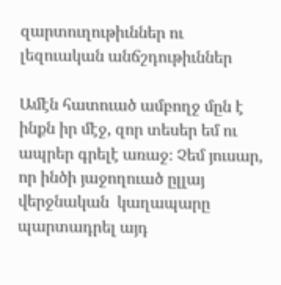զարտուղութիւններ ու լեզուական անճշդութիւններ

Ամէն հատուած ամբողջ մըն է ինքն իր մէջ, զոր տեսեր եմ ու ապրեր գրելէ առաջ։ Չեմ յուսար, որ ինծի յաջողուած ըլլայ վերջնական  կաղապարը պարտադրել այդ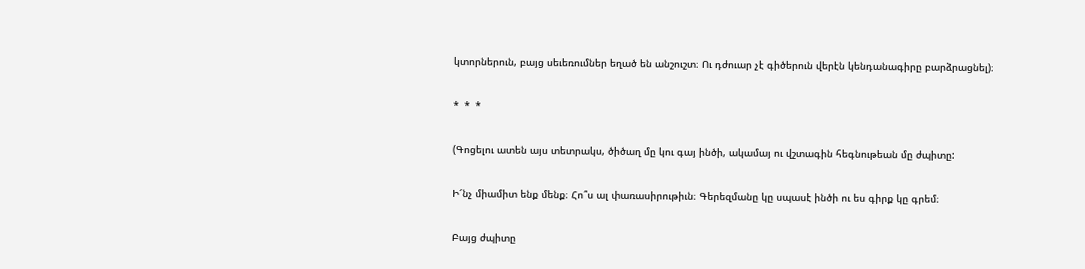կտորներուն, բայց սեւեռումներ եղած են անշուշտ։ Ու դժուար չէ գիծերուն վերէն կենդանագիրը բարձրացնել)։

*  *  *

(Գոցելու ատեն այս տետրակս, ծիծաղ մը կու գայ ինծի, ակամայ ու վշտագին հեգնութեան մը ժպիտը:

Ի՜նչ միամիտ ենք մենք։ Հո՞ս ալ փառասիրութիւն։ Գերեզմանը կը սպասէ ինծի ու ես գիրք կը գրեմ։

Բայց ժպիտը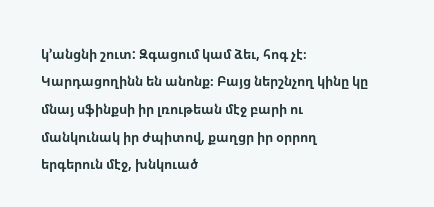կ՚անցնի շուտ: Զգացում կամ ձեւ, հոգ չէ։ Կարդացողինն են անոնք։ Բայց ներշնչող կինը կը մնայ սֆինքսի իր լռութեան մէջ բարի ու մանկունակ իր ժպիտով, քաղցր իր օրրող երգերուն մէջ, խնկուած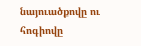նայուածքովը ու հոգիովը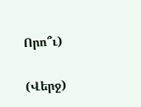Որո՞ւ)

(Վերջ)